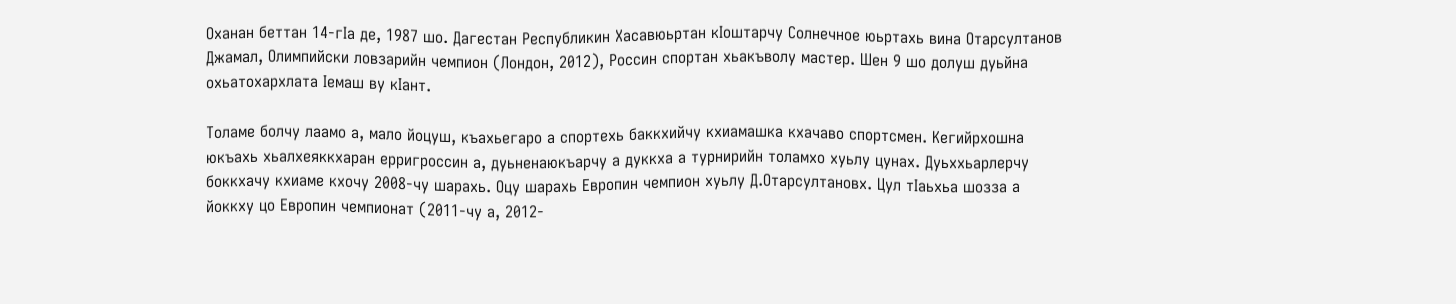Оханан беттан 14-гIа де, 1987 шо. Дагестан Республикин Хасавюьртан кIоштарчу Солнечное юьртахь вина Отарсултанов Джамал, Олимпийски ловзарийн чемпион (Лондон, 2012), Россин спортан хьакъволу мастер. Шен 9 шо долуш дуьйна охьатохархлата Iемаш ву кIант.

Толаме болчу лаамо а, мало йоцуш, къахьегаро а спортехь баккхийчу кхиамашка кхачаво спортсмен. Кегийрхошна юкъахь хьалхеяккхаран ерригроссин а, дуьненаюкъарчу а дуккха а турнирийн толамхо хуьлу цунах. Дуьххьарлерчу боккхачу кхиаме кхочу 2008-чу шарахь. Оцу шарахь Европин чемпион хуьлу Д.Отарсултановх. Цул тIаьхьа шозза а йоккху цо Европин чемпионат (2011-чу а, 2012-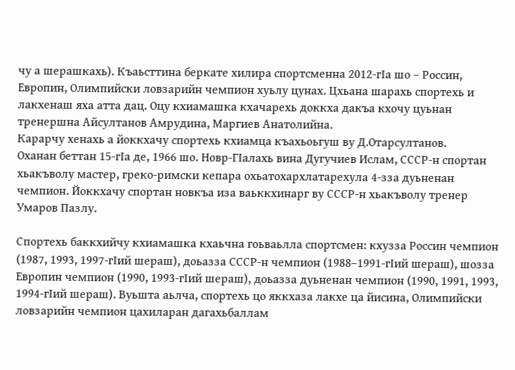чу а шерашкахь). Къаьсттина беркате хилира спортсменна 2012-гIа шо – Россин, Европин, Олимпийски ловзарийн чемпион хуьлу цунах. Цхьана шарахь спортехь и лакхенаш яха атта дац. Оцу кхиамашка кхачарехь доккха дакъа кхочу цуьнан тренершна Айсултанов Амрудина, Маргиев Анатолийна.
Карарчу хенахь а йоккхачу спортехь кхиамца къахьоьгуш ву Д.Отарсултанов.
Оханан беттан 15-гIа де, 1966 шо. Новр-ГIалахь вина Дугучиев Ислам, СССР-н спортан хьакъволу мастер, греко-римски кепара охьатохархлатарехула 4-зза дуьненан чемпион. Йоккхачу спортан новкъа иза ваьккхинарг ву СССР-н хьакъволу тренер Умаров Пазлу.

Спортехь баккхийчу кхиамашка кхаьчна гоьваьлла спортсмен: кхузза Россин чемпион (1987, 1993, 1997-гIий шераш), доьазза СССР-н чемпион (1988–1991-гIий шераш), шозза Европин чемпион (1990, 1993-гIий шераш), доьазза дуьненан чемпион (1990, 1991, 1993, 1994-гIий шераш). Вуьшта аьлча, спортехь цо яккхаза лакхе ца йисина, Олимпийски ловзарийн чемпион цахиларан дагахьбаллам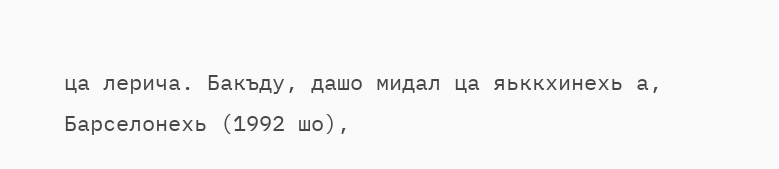ца лерича. Бакъду, дашо мидал ца яьккхинехь а, Барселонехь (1992 шо),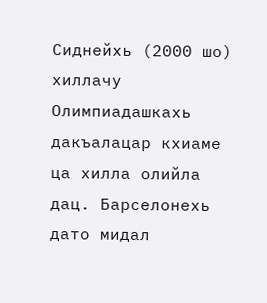Сиднейхь (2000 шо) хиллачу Олимпиадашкахь дакъалацар кхиаме ца хилла олийла дац. Барселонехь дато мидал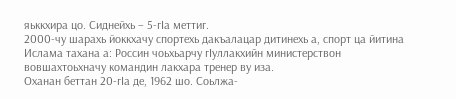яьккхира цо. Сиднейхь – 5-гIа меттиг.
2000-чу шарахь йоккхачу спортехь дакъалацар дитинехь а, спорт ца йитина Ислама тахана а: Россин чоьхьарчу гIуллакхийн министерствон вовшахтоьхначу командин лакхара тренер ву иза.
Оханан беттан 20-гIа де, 1962 шо. Соьлжа-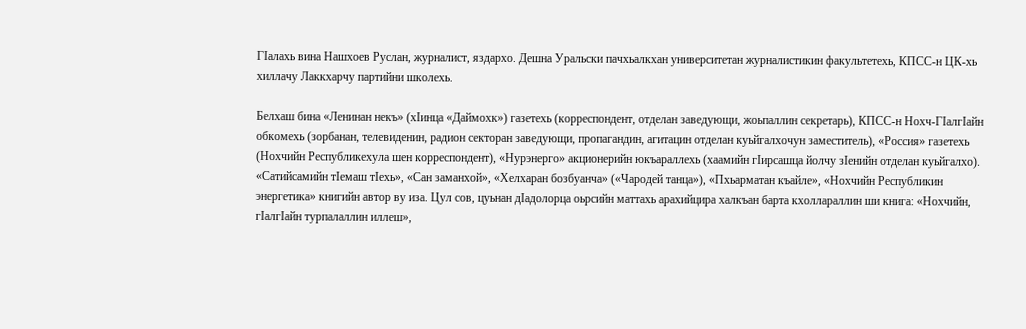ГIалахь вина Нашхоев Руслан, журналист, яздархо. Дешна Уральски пачхьалкхан университетан журналистикин факультетехь, КПСС-н ЦК-хь хиллачу Лаккхарчу партийни школехь.

Белхаш бина «Ленинан некъ» (хIинца «Даймохк») газетехь (корреспондент, отделан заведующи, жоьпаллин секретарь), КПСС-н Нохч-ГIалгIайн обкомехь (зорбанан, телевиденин, радион секторан заведующи, пропагандин, агитацин отделан куьйгалхочун заместитель), «Россия» газетехь (Нохчийн Республикехула шен корреспондент), «Нурэнерго» акционерийн юкъараллехь (хаамийн гIирсашца йолчу зIенийн отделан куьйгалхо).
«Сатийсамийн тIемаш тIехь», «Сан заманхой», «Хелхаран бозбуанча» («Чародей танца»), «Пхьарматан къайле», «Нохчийн Республикин энергетика» книгийн автор ву иза. Цул сов, цуьнан дIадолорца оьрсийн маттахь арахийцира халкъан барта кхоллараллин ши книга: «Нохчийн, гIалгIайн турпалаллин иллеш»,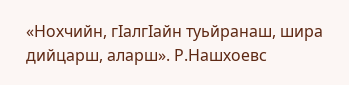«Нохчийн, гIалгIайн туьйранаш, шира дийцарш, аларш». Р.Нашхоевс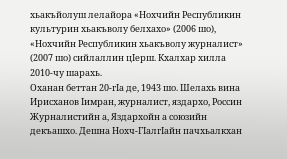хьакъйолуш лелайора «Нохчийн Республикин культурин хьакъволу белхахо» (2006 шо), «Нохчийн Республикин хьакъволу журналист» (2007 шо) сийлаллин цIерш. Кхалхар хилла 2010-чу шарахь.
Оханан беттан 20-гIа де, 1943 шо. Шелахь вина Ирисханов Iимран, журналист, яздархо, Россин Журналистийн а, Яздархойн а союзийн декъашхо. Дешна Нохч-ГIалгIайн пачхьалкхан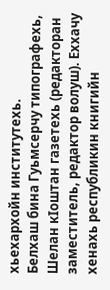хьехархойн институтехь.
Белхаш бина Гуьмсерчу типографехь, Шелан кIоштан газетехь (редакторан заместитель, редактор волуш). Еххачу хенахь республикин книгийн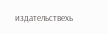издательствехь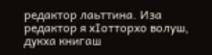редактор лаьттина. Иза редактор я хIотторхо волуш, дукха книгаш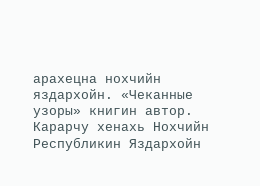арахецна нохчийн яздархойн. «Чеканные узоры» книгин автор. Карарчу хенахь Нохчийн Республикин Яздархойн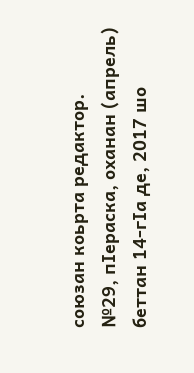союзан коьрта редактор.
№29, пIераска, оханан (апрель) беттан 14-гIа де, 2017 шо